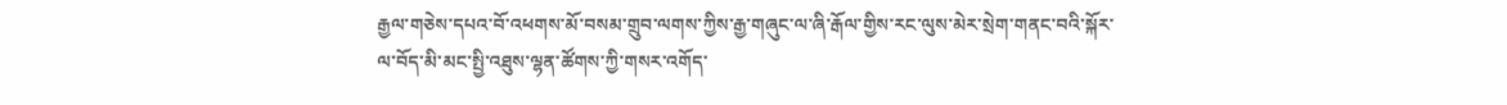རྒྱལ་གཅེས་དཔའ་བོ་འཕགས་མོ་བསམ་གྲུབ་ལགས་ཀྱིས་རྒྱ་གཞུང་ལ་ཞི་རྒོལ་གྱིས་རང་ལུས་མེར་སྲེག་གནང་བའི་སྐོར་ལ་བོད་མི་མང་སྤྱི་འཐུས་ལྷན་ཚོགས་ཀྱི་གསར་འགོད་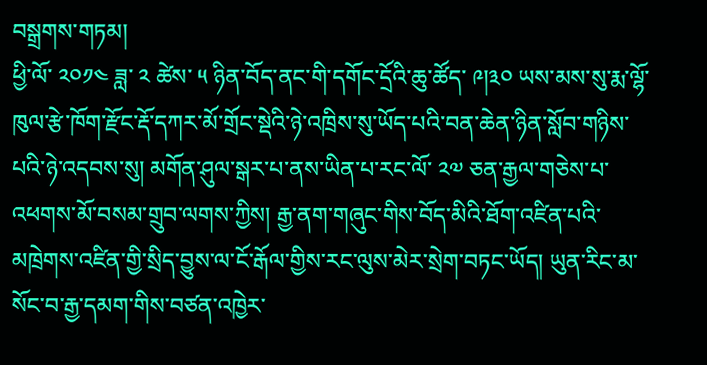བསྒྲགས་གཏམ།
ཕྱི་ལོ་ ༢༠༡༤ ཟླ་ ༢ ཚེས་ ༥ ཉིན་བོད་ནང་གི་དགོང་དྲོའི་ཆུ་ཚོད་ ༩།༣༠ ཡས་མས་སུ་རྨ་ལྷོ་ཁུལ་རྩེ་ཁོག་རྫོང་རྡོ་དཀར་མོ་གྲོང་སྡེའི་ཉེ་འཁྲིས་སུ་ཡོད་པའི་བན་ཆེན་ཉིན་སློབ་གཉིས་པའི་ཉེ་འདབས་སུ། མགོན་ཤུལ་སྒར་པ་ནས་ཡིན་པ་རང་ལོ་ ༢༧ ཅན་རྒྱལ་གཅེས་པ་འཕགས་མོ་བསམ་གྲུབ་ལགས་ཀྱིས། རྒྱ་ནག་གཞུང་གིས་བོད་མིའི་ཐོག་འཛིན་པའི་མཁྲེགས་འཛིན་གྱི་སྲིད་བྱུས་ལ་ངོ་རྒོལ་གྱིས་རང་ལུས་མེར་སྲེག་བཏང་ཡོད། ཡུན་རིང་མ་སོང་བ་རྒྱ་དམག་གིས་བཙན་འཁྱེར་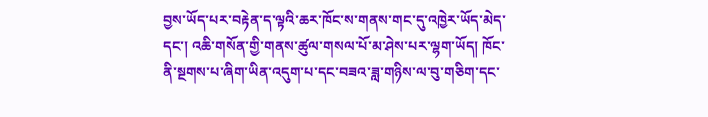བྱས་ཡོད་པར་བརྟེན་ད་ལྟའི་ཆར་ཁོང་ས་གནས་གང་དུ་འཁྱེར་ཡོད་མེད་དང་། འཆི་གསོན་གྱི་གནས་ཚུལ་གསལ་པོ་མ་ཤེས་པར་ལྷག་ཡོད། ཁོང་ནི་སྔགས་པ་ཞིག་ཡིན་འདུག་པ་དང་བཟའ་ཟླ་གཉིས་ལ་བུ་གཅིག་དང་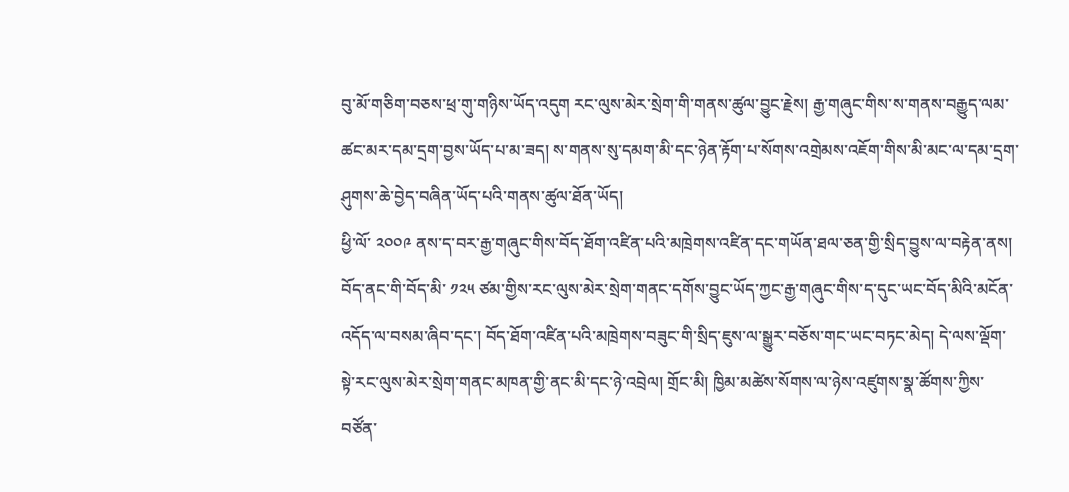བུ་མོ་གཅིག་བཅས་ཕྲ་གུ་གཉིས་ཡོད་འདུག རང་ལུས་མེར་སྲེག་གི་གནས་ཚུལ་བྱུང་རྗེས། རྒྱ་གཞུང་གིས་ས་གནས་བརྒྱུད་ལམ་ཚང་མར་དམ་དྲག་བྱས་ཡོད་པ་མ་ཟད། ས་གནས་སུ་དམག་མི་དང་ཉེན་རྟོག་པ་སོགས་འགྲེམས་འཇོག་གིས་མི་མང་ལ་དམ་དྲག་ཤུགས་ཆེ་བྱེད་བཞིན་ཡོད་པའི་གནས་ཚུལ་ཐོན་ཡོད།
ཕྱི་ལོ་ ༢༠༠༩ ནས་ད་བར་རྒྱ་གཞུང་གིས་བོད་ཐོག་འཛིན་པའི་མཁྲེགས་འཛིན་དང་གཡོན་ཐལ་ཅན་གྱི་སྲིད་བྱུས་ལ་བརྟེན་ནས། བོད་ནང་གི་བོད་མི་ ༡༢༥ ཙམ་གྱིས་རང་ལུས་མེར་སྲེག་གནང་དགོས་བྱུང་ཡོད་ཀྱང་རྒྱ་གཞུང་གིས་ད་དུང་ཡང་བོད་མིའི་མངོན་འདོད་ལ་བསམ་ཞིབ་དང་། བོད་ཐོག་འཛིན་པའི་མཁྲེགས་བཟུང་གི་སྲིད་ཇུས་ལ་སྒྱུར་བཅོས་གང་ཡང་བཏང་མེད། དེ་ལས་ལྡོག་སྟེ་རང་ལུས་མེར་སྲེག་གནང་མཁན་གྱི་ནང་མི་དང་ཉེ་འབྲེལ། གྲོང་མི། ཁྱིམ་མཚེས་སོགས་ལ་ཉེས་འཛུགས་སྣ་ཚོགས་ཀྱིས་བཙོན་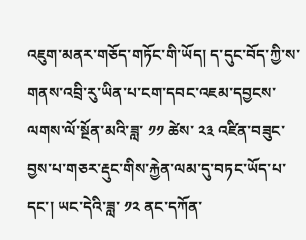འཇུག་མནར་གཅོད་གཏོང་གི་ཡོད། ད་དུང་བོད་ཀྱི་ས་གནས་འབྲི་རུ་ཡིན་པ་ངག་དབང་འཇམ་དབྱངས་ལགས་ལོ་སྔོན་མའི་ཟླ་ ༡༡ ཚེས་ ༢༣ འཛིན་བཟུང་བྱས་པ་གཅར་རྡུང་གིས་རྐྱེན་ལམ་དུ་བཏང་ཡོད་པ་དང་། ཡང་དེའི་ཟླ་ ༡༢ ནང་དཀོན་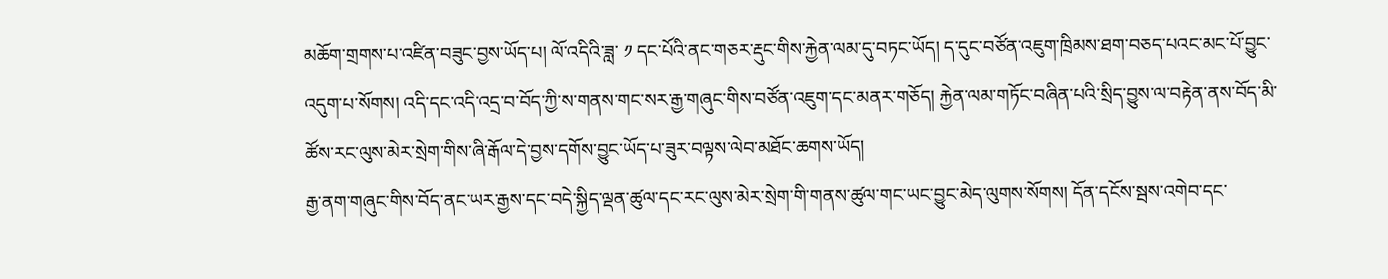མཆོག་གྲགས་པ་འཛིན་བཟུང་བྱས་ཡོད་པ། ལོ་འདིའི་ཟླ་ ༡ དང་པོའི་ནང་གཅར་རྡུང་གིས་རྐྱེན་ལམ་དུ་བཏང་ཡོད། ད་དུང་བཙོན་འཇུག་ཁྲིམས་ཐག་བཅད་པའང་མང་པོ་བྱུང་འདུག་པ་སོགས། འདི་དང་འདི་འདྲ་བ་བོད་ཀྱི་ས་གནས་གང་སར་རྒྱ་གཞུང་གིས་བཙོན་འཇུག་དང་མནར་གཅོད། རྐྱེན་ལམ་གཏོང་བཞིན་པའི་སྲིད་བྱུས་ལ་བརྟེན་ནས་བོད་མི་ཚོས་རང་ལུས་མེར་སྲེག་གིས་ཞི་རྒོལ་དེ་བྱས་དགོས་བྱུང་ཡོད་པ་ཟུར་བལྟས་ལེབ་མཐོང་ཆགས་ཡོད།
རྒྱ་ནག་གཞུང་གིས་བོད་ནང་ཡར་རྒྱས་དང་བདེ་སྐྱིད་ལྡན་ཚུལ་དང་རང་ལུས་མེར་སྲེག་གི་གནས་ཚུལ་གང་ཡང་བྱུང་མེད་ལུགས་སོགས། དོན་དངོས་སྦས་འགེབ་དང་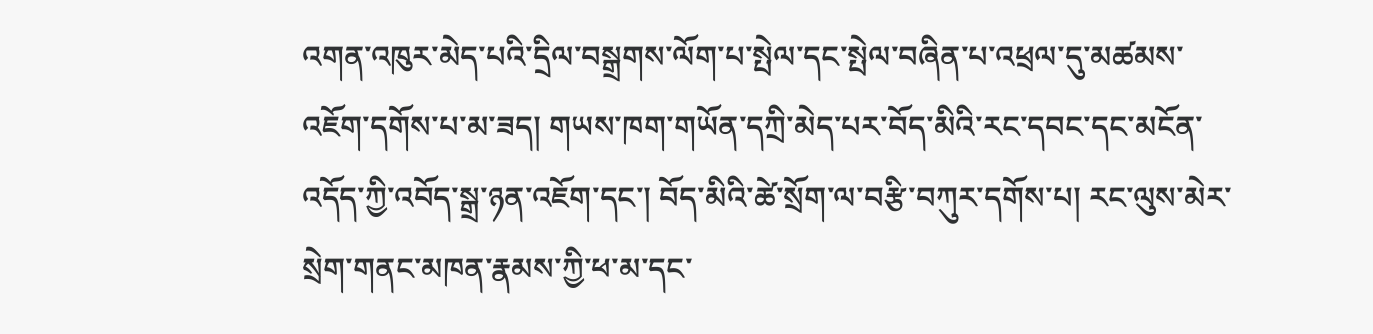འགན་འཁུར་མེད་པའི་དྲིལ་བསྒྲགས་ལོག་པ་སྤེལ་དང་སྤེལ་བཞིན་པ་འཕྲལ་དུ་མཚམས་འཇོག་དགོས་པ་མ་ཟད། གཡས་ཁག་གཡོན་དཀྲི་མེད་པར་བོད་མིའི་རང་དབང་དང་མངོན་འདོད་ཀྱི་འབོད་སྒྲ་ཉན་འཇོག་དང་། བོད་མིའི་ཚེ་སྲོག་ལ་བརྩི་བཀུར་དགོས་པ། རང་ལུས་མེར་སྲེག་གནང་མཁན་རྣམས་ཀྱི་ཕ་མ་དང་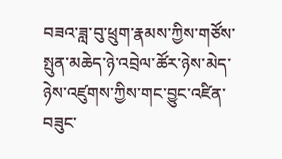བཟའ་ཟླ་བུ་ཕྲུག་རྣམས་ཀྱིས་གཙོས་སྤུན་མཆེད་ཉེ་འབྲེལ་ཚོར་ཉེས་མེད་ཉེས་འཛུགས་ཀྱིས་གང་བྱུང་འཛིན་བཟུང་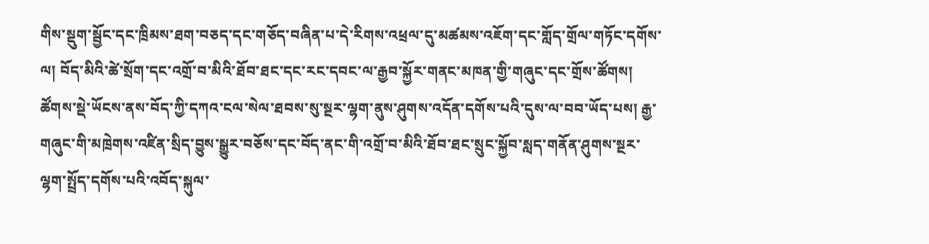གིས་སྡུག་སྦྱོང་དང་ཁྲིམས་ཐག་བཅད་དང་གཅོད་བཞིན་པ་དེ་རིགས་འཕྲལ་དུ་མཚམས་འཇོག་དང་གློད་གྲོལ་གཏོང་དགོས་ལ། བོད་མིའི་ཚེ་སྲོག་དང་འགྲོ་བ་མིའི་ཐོབ་ཐང་དང་རང་དབང་ལ་རྒྱབ་སྐྱོར་གནང་མཁན་གྱི་གཞུང་དང་གྲོས་ཚོགས། ཚོགས་སྡེ་ཡོངས་ནས་བོད་ཀྱི་དཀའ་ངལ་སེལ་ཐབས་སུ་སྔར་ལྷག་ནུས་ཤུགས་འདོན་དགོས་པའི་དུས་ལ་བབ་ཡོད་པས། རྒྱ་གཞུང་གི་མཁྲེགས་འཛིན་སྲིད་བྱུས་སྒྱུར་བཅོས་དང་བོད་ནང་གི་འགྲོ་བ་མིའི་ཐོབ་ཐང་སྲུང་སྐྱོབ་སླད་གནོན་ཤུགས་སྔར་ལྷག་སྤྲོད་དགོས་པའི་འབོད་སྐུལ་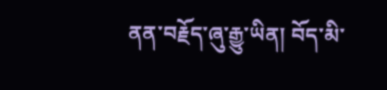ནན་བརྗོད་ཞུ་རྒྱུ་ཡིན། བོད་མི་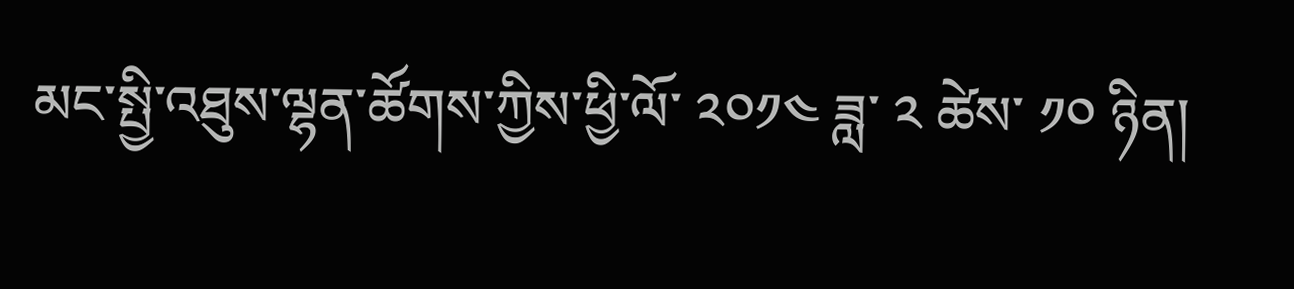མང་སྤྱི་འཐུས་ལྷན་ཚོགས་ཀྱིས་ཕྱི་ལོ་ ༢༠༡༤ ཟླ་ ༢ ཚེས་ ༡༠ ཉིན།